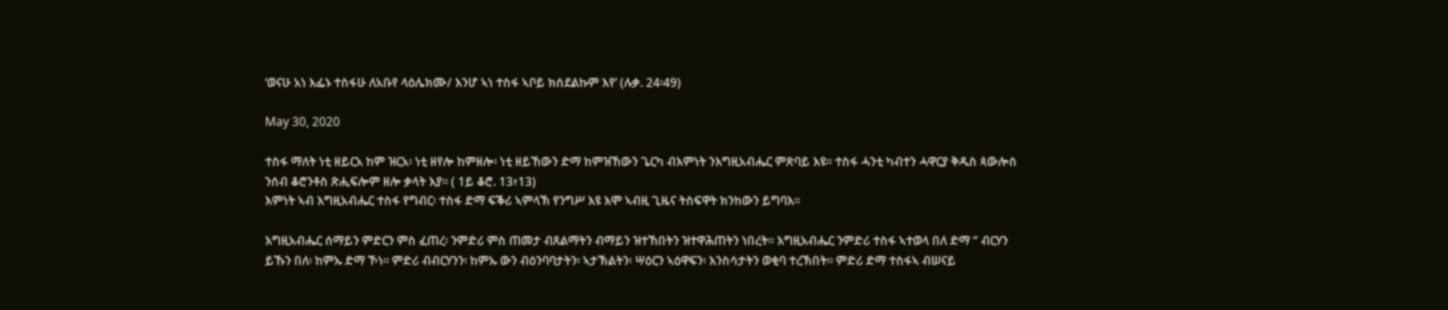‘ወናሁ አነ እፌኑ ተስፋሁ ለአቡየ ላዕሌክሙ/ እንሆ ኣነ ተስፋ ኣቦይ ክሰደልኩም እየ’ (ሉቃ. 24፡49)

May 30, 2020

ተስፋ ማለት ነቲ ዘይርአ ከም ዝርአ፡ ነቲ ዘየሎ ከምዘሎ፡ ነቲ ዘይኸውን ድማ ከምዝኸውን ጌርካ ብእምነት ንእግዚአብሔር ምጽባይ እዩ። ተስፋ ሓንቲ ካብተን ሓዋርያ ቅዱስ ጳውሎስ ንሰብ ቆሮንቶስ ጽሒፍሎም ዘሎ ቃላት እያ። ( 1ይ ቆሮ. 13፥13)
እምነት ኣብ እግዚአብሔር ተስፋ የግብር፡ ተስፋ ድማ ፍቕሪ ኣምላኽ የንግሥ እዩ እሞ ኣብዚ ጊዜና ትስፍዋት ክንከውን ይግባእ።

እግዚአብሔር ሰማይን ምድርን ምስ ፈጠረ፡ ንምድሪ ምስ ጠመታ ብጸልማትን ብማይን ዝተኸበትን ዝተዋሕጠትን ነበረት። እግዚአብሔር ንምድሪ ተስፋ ኣተወላ በለ ድማ “ ብርሃን ይኹን በለ፡ ከምኡ ድማ ኾነ። ምድሪ ብብርሃንን፡ ከምኡ ውን ብዕንባባታትን፡ ኣታኽልትን፡ ሣዕርን ኣዕዋፍን፡ እንስሳታትን ወቂባ ተረኽበት። ምድሪ ድማ ተስፋኣ ብሠናይ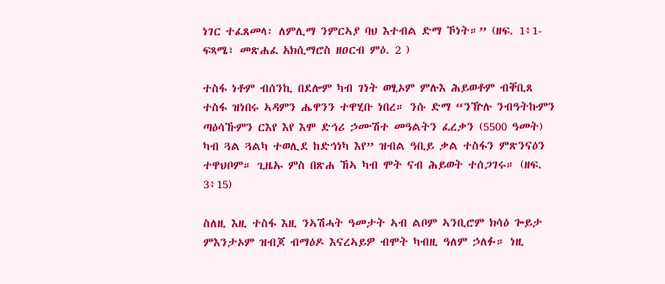ነገር ተፈጸመላ፡ ለምሊማ ንምርኣያ ባህ እተብል ድማ ኾነት።” (ዘፍ. 1፥1-ፍጻሜ፣ መጽሐፈ አክሲማሮስ ዘዐርብ ምዕ. 2 )

ተስፋ ነቶም ብሰንኪ በደሎም ካብ ገነት ወፂኦም ምሉእ ሕይወቶም ብቐቢጸ ተስፋ ዝነበሩ ኣዳምን ሔዋንን ተዋሂቡ ነበረ። ንሱ ድማ “ንዅሉ ንብዓትኩምን ጣዕሳኹምን ርእየ እየ እሞ ድኅሪ ኃሙሽተ መዓልትን ፈረቃን (5500 ዓመት) ካብ ጓል ጓልካ ተወሊደ ከድኅነካ እየ” ዝብል ዓቢይ ቃል ተስፋን ምጽንናዕን ተዋህቦም። ጊዜኡ ምስ በጽሐ ኸኣ ካብ ሞት ናብ ሕይወት ተሰጋገሩ። (ዘፍ. 3፥15)

ስለዚ እዚ ተስፋ እዚ ንኣሽሓት ዓመታት ኣብ ልቦም ኣንቢሮም ክሳዕ ጐይታ ምእንታኦም ዝብጆ ብማዕዶ እናረኣይዎ ብሞት ካብዚ ዓለም ኃለፉ። ነዚ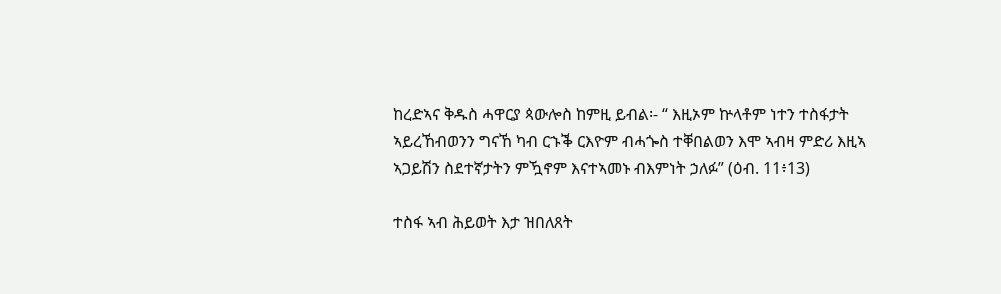ከረድኣና ቅዱስ ሓዋርያ ጳውሎስ ከምዚ ይብል፡- “ እዚኦም ኵላቶም ነተን ተስፋታት ኣይረኸብወንን ግናኸ ካብ ርኁቕ ርእዮም ብሓጐስ ተቐበልወን እሞ ኣብዛ ምድሪ እዚኣ ኣጋይሽን ስደተኛታትን ምዃኖም እናተኣመኑ ብእምነት ኃለፉ” (ዕብ. 11፥13)

ተስፋ ኣብ ሕይወት እታ ዝበለጸት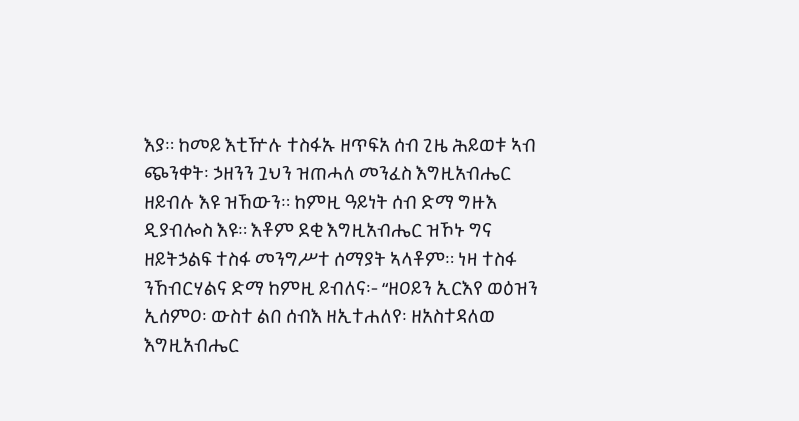እያ። ከመይ እቲዅሉ ተስፋኡ ዘጥፍአ ሰብ ጊዜ ሕይወቱ ኣብ ጭንቀት፡ ኃዘንን ጓህን ዝጠሓለ መንፈስ እግዚአብሔር ዘይብሉ እዩ ዝኸውን። ከምዚ ዓይነት ሰብ ድማ ግዙእ ዲያብሎስ እዩ። እቶም ደቂ እግዚአብሔር ዝኾኑ ግና ዘይትኃልፍ ተስፋ መንግሥተ ሰማያት ኣላቶም። ነዛ ተስፋ ንኸብርሃልና ድማ ከምዚ ይብለና፡- “ዘዐይን ኢርእየ ወዕዝን ኢሰምዐ፡ ውስተ ልበ ሰብእ ዘኢተሐለየ፡ ዘአስተዳለወ እግዚአብሔር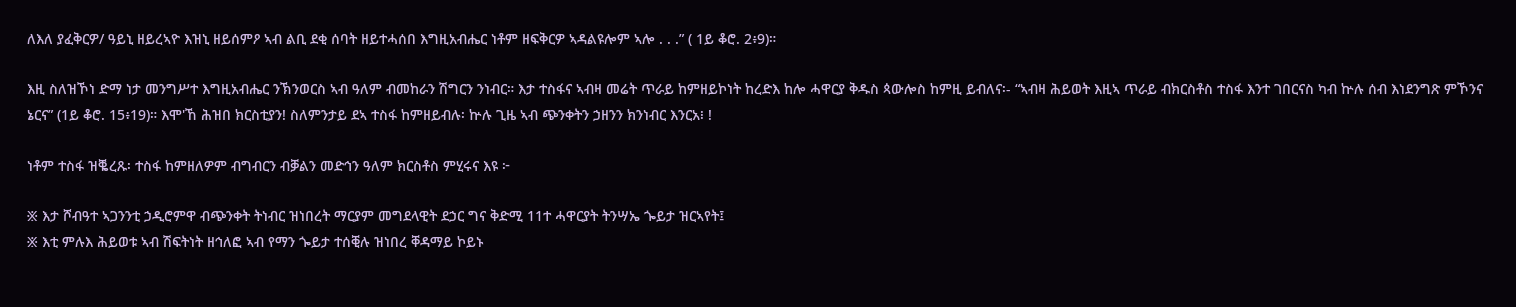ለእለ ያፈቅርዎ/ ዓይኒ ዘይረኣዮ እዝኒ ዘይሰምዖ ኣብ ልቢ ደቂ ሰባት ዘይተሓሰበ እግዚአብሔር ነቶም ዘፍቅርዎ ኣዳልዩሎም ኣሎ . . .” ( 1ይ ቆሮ. 2፥9)።

እዚ ስለዝኾነ ድማ ነታ መንግሥተ እግዚአብሔር ንኽንወርስ ኣብ ዓለም ብመከራን ሽግርን ንነብር። እታ ተስፋና ኣብዛ መሬት ጥራይ ከምዘይኮነት ከረድእ ከሎ ሓዋርያ ቅዱስ ጳውሎስ ከምዚ ይብለና፡- “ኣብዛ ሕይወት እዚኣ ጥራይ ብክርስቶስ ተስፋ እንተ ገበርናስ ካብ ኵሉ ሰብ እነደንግጽ ምኾንና ኔርና” (1ይ ቆሮ. 15፥19)። እሞ'ኸ ሕዝበ ክርስቲያን! ስለምንታይ ደኣ ተስፋ ከምዘይብሉ፡ ኵሉ ጊዜ ኣብ ጭንቀትን ኃዘንን ክንነብር እንርአ፧ !

ነቶም ተስፋ ዝቘረጹ፡ ተስፋ ከምዘለዎም ብግብርን ብቓልን መድኅን ዓለም ክርስቶስ ምሂሩና እዩ ፦

፠ እታ ሾብዓተ ኣጋንንቲ ኃዲሮምዋ ብጭንቀት ትነብር ዝነበረት ማርያም መግደላዊት ደኃር ግና ቅድሚ 11ተ ሓዋርያት ትንሣኤ ጐይታ ዝርኣየት፤
፠ እቲ ምሉእ ሕይወቱ ኣብ ሽፍትነት ዘኅለፎ ኣብ የማን ጐይታ ተሰቒሉ ዝነበረ ቐዳማይ ኮይኑ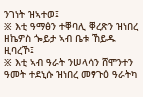ንገነት ዝኣተወ፤
፠ እቲ ዓማፅን ተቐባሊ ቐረጽን ዝነበረ ዘኬዎስ ጐይታ ኣብ ቤቱ ኸይዱ ዚባረኾ፤
፠ እቲ ኣብ ዓራት ንሠላሳን ሸሞንተን ዓመት ተደኒሱ ዝነበረ መፃጉዕ ዓራትካ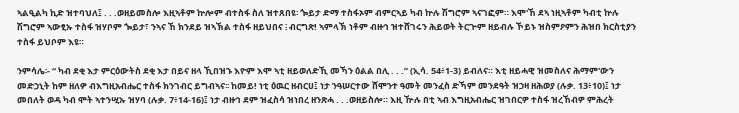ኣልዒልካ ኪድ ዝተባህለ፤ . . .ወዘይመስሎ እዚኣቶም ኵሎም ብተስፋ ስለ ዝተጸበዩ፡ ጐይታ ድማ ተስፋኦም ብምርኣይ ካብ ኵሉ ሽግሮም ኣናገፎም። እሞ'ኸ ደኣ ነዚኣቶም ካብቲ ኵሉ ሽግሮም ኣውፂኡ ተስፋ ዝሃቦም ጐይታ፣ ንኣና ኸ ክንደይ ዝኣኽል ተስፋ ዘይህበና ፧ ብርግጽ! ኣምላኽ ነቶም ብዙኅ ዝተሸገሩን ሕይወት ትርጕም ዘይብሉ ኾይኑ ዝስምዖምን ሕዝበ ክርስቲያን ተስፋ ይህቦም እዩ።

ንምሳሌ፡- “ ካብ ደቂ እታ ምርዕውትስ ደቂ እታ በይና ዘላ ኺበዝኁ እዮም እሞ ኣቲ ዘይወለድኺ መኻን ዕልል በሊ . . .” (ኢሳ. 54፥1-3) ይብለና። እቲ ዘይሓዊ ዝመስለና ሕማም'ውን መድኃኒት ከም ዘለዎ ብእግዚአብሔር ተስፋ ክንገብር ይግብኣና፡፡ ከመይ! ነቲ ዕዉር ዘብርሀ፤ ነታ ንዓሠርተው ሸሞንተ ዓመት መንፈስ ድኻም መንደዓት ዝኃዛ ዘሕወያ (ሉቃ. 13፥10)፤ ነታ መበለት ወዳ ካብ ሞት ኣተንሢኡ ዝሃባ (ሉቃ. 7፥14-16)፤ ነታ ብዙኅ ደም ዝፈስሳ ዝነበረ ዘንጽሓ . . .ወዘይስሎ። እዚ ዅሉ በቲ ኣብ እግዚአብሔር ዝገበርዎ ተስፋ ዝረኸብዎ ምሕረት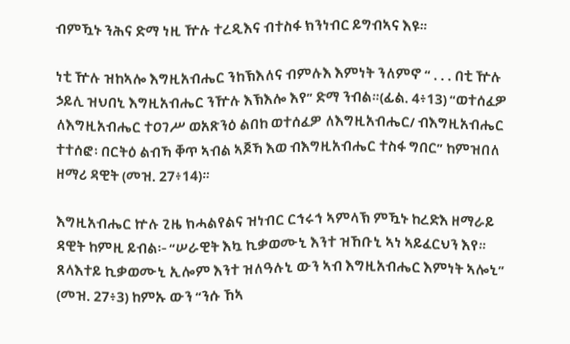ብምዃኑ ንሕና ድማ ነዚ ዅሉ ተረዲእና ብተስፋ ክንነብር ይግብኣና እዩ።

ነቲ ዅሉ ዝከኣሎ እግዚአብሔር ንከኽእለና ብምሉእ እምነት ንለምኖ “ . . . በቲ ዅሉ ኃይሊ ዝህበኒ እግዚአብሔር ንዅሉ እኽእሎ እየ” ድማ ንብል።(ፊል. 4፥13) “ወተሰፈዎ ለእግዚአብሔር ተዐገሥ ወአጽንዕ ልበከ ወተሰፈዎ ለእግዚአብሔር/ ብእግዚአብሔር ተተሰፎ፡ በርትዕ ልብኻ ቐጥ ኣብል ኣጆኻ እወ ብእግዚአብሔር ተስፋ ግበር” ከምዝበለ ዘማሪ ዳዊት (መዝ. 27፥14)።

እግዚአብሔር ኵሉ ጊዜ ክሓልየልና ዝነብር ርኅሩኅ ኣምላኽ ምዃኑ ከረድእ ዘማራይ ዳዊት ከምዚ ይብል፡- “ሠራዊት እኳ ኪቃወሙኒ እንተ ዝኸቡኒ ኣነ ኣይፈርህን እየ። ጸላእተይ ኪቃወሙኒ ኢሎም እንተ ዝለዓሉኒ ውን ኣብ እግዚአብሔር እምነት ኣሎኒ” (መዝ. 27፥3) ከምኡ ውን “ንሱ ኸኣ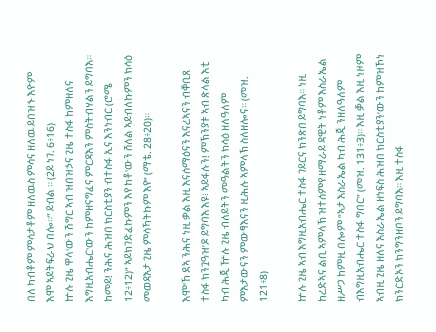በለ ካብቶም ምሳታቶም ዘለዉስ ምሳና ዘለዉ ይበዝኁ እዮም እሞ ኣይትፍራህ በሎ።” ይብል ። (2ይ ነገ. 6፥16)
ኵሉ ጊዜ ዋላ'ውን ሽግር ኣብ ዝበዝኃና ጊዜ ተስፋ ከምዘለና እግዚአብሔር'ውን ከምዘናግፈና ምርዳእን ምስትብሃልን ይግባእ። ከመይ! ንሕና ሕዝበ ክርስቲያን ብተስፋ ኢና እንነብር (ሮሜ 12፥12)“ ኣይክገድፈኩምን እየ ከቶ'ውን ሸለል ኣይብለኩምን ክሳዕ መወዳእታ ጊዜ ምሳኻትኩም እየ” (ማቴ. 28፥20)።

እሞ'ኸ ደኣ ንሕና ነዚ ቃል እዚ እናሰማዕናን እናረኣናን ብቐቢጸ ተስፋ ክንጓዓዝ’ዶ ይግባእ እዩ፧ ኣይፋሉን! ምኽንያቱ ኣብ ጽላል እቲ ካብ ሕጂ ዅሉ ጊዜ ብለይትን መዓልትን ክሳዕ ዘለዓለም ምእታውናን ምውፃእናን ዚሕሉ ኣምላኽ ስለዘሎና። (መዝ. 121፥8)

ኵሉ ጊዜ ኣብ እግዚአብሔር ተስፋ ገይርና ክንጽበ ይግባእ። ነዚ ከረድኣና ልቢ ኣምላኽ ዝተሰምየ ዘማራይ ዳዊት ነቶም እስራኤል ዘሥጋ ከምዚ በሎም “ኣታ እስራኤል ካብ ሕጂ ንዘለዓለም ብእግዚአብሔር ተስፋ ግበር” (መዝ. 131፥3)። እዚ ቓል እዚ ነዞም ኣብዚ ጊዜ ዘለና እስራኤል ዘነፍስ ሕዝበ ክርስቲያን’ውን ከምዝኾነ ክንርድኦን ክንግንዘቦን ይግባእ። እዚ ተስፋ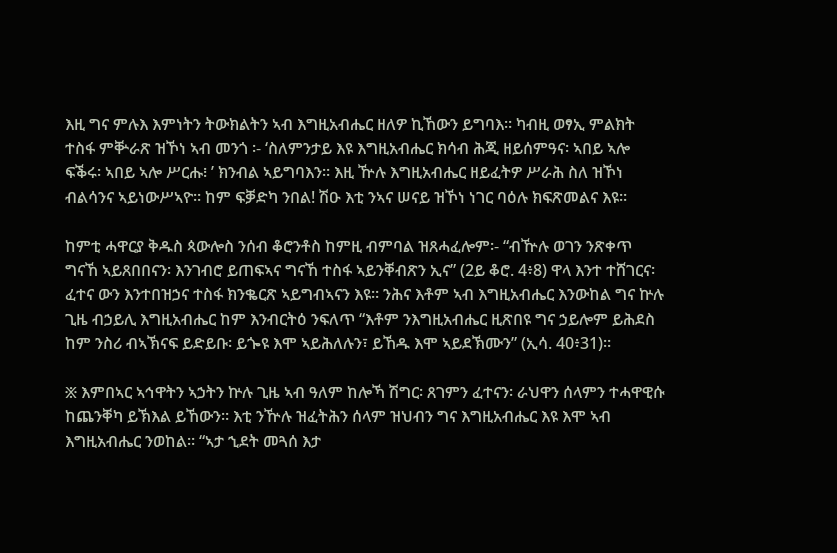እዚ ግና ምሉእ እምነትን ትውክልትን ኣብ እግዚአብሔር ዘለዎ ኪኸውን ይግባእ። ካብዚ ወፃኢ ምልክት ተስፋ ምቝራጽ ዝኾነ ኣብ መንጎ ፡- ‘ስለምንታይ እዩ እግዚአብሔር ክሳብ ሕጂ ዘይሰምዓና፡ ኣበይ ኣሎ ፍቕሩ፡ ኣበይ ኣሎ ሥርሑ፧ ’ ክንብል ኣይግባእን። እዚ ዅሉ እግዚአብሔር ዘይፈትዎ ሥራሕ ስለ ዝኾነ ብልሳንና ኣይነውሥኣዮ። ከም ፍቓድካ ንበል! ሽዑ እቲ ንኣና ሠናይ ዝኾነ ነገር ባዕሉ ክፍጽመልና እዩ።

ከምቲ ሓዋርያ ቅዱስ ጳውሎስ ንሰብ ቆሮንቶስ ከምዚ ብምባል ዝጸሓፈሎም፡- “ብዅሉ ወገን ንጽቀጥ ግናኸ ኣይጸበበናን፡ እንገብሮ ይጠፍኣና ግናኸ ተስፋ ኣይንቐብጽን ኢና” (2ይ ቆሮ. 4፥8) ዋላ እንተ ተሸገርና፡ ፈተና ውን እንተበዝኃና ተስፋ ክንቈርጽ ኣይግብኣናን እዩ። ንሕና እቶም ኣብ እግዚአብሔር እንውከል ግና ኵሉ ጊዜ ብኃይሊ እግዚአብሔር ከም እንብርትዕ ንፍለጥ “እቶም ንእግዚአብሔር ዚጽበዩ ግና ኃይሎም ይሕደስ ከም ንስሪ ብኣኽናፍ ይድይቡ፡ ይጐዩ እሞ ኣይሕለሉን፣ ይኸዱ እሞ ኣይደኽሙን” (ኢሳ. 40፥31)።

፠ እምበኣር ኣኅዋትን ኣኃትን ኵሉ ጊዜ ኣብ ዓለም ከሎኻ ሽግር፡ ጸገምን ፈተናን፡ ራህዋን ሰላምን ተሓዋዊሱ ከጨንቐካ ይኽእል ይኸውን። እቲ ንዅሉ ዝፈትሕን ሰላም ዝህብን ግና እግዚአብሔር እዩ እሞ ኣብ እግዚአብሔር ንወከል። “ኣታ ኂደት መጓሰ እታ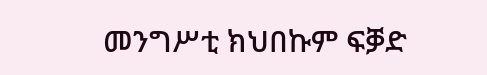መንግሥቲ ክህበኩም ፍቓድ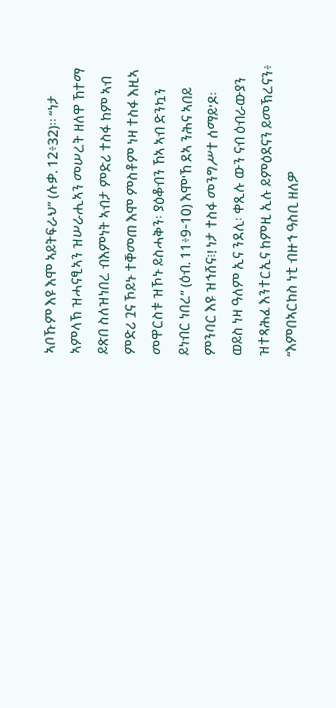ኣቦኹም እዩ እሞ ኣይትፍራህ” (ሉቃ. 12፥32)። “ነታ ኣምላኽ ዝሓናፂኣን ዝሠራሒኣን መሠረት ዘለዋ ኸተማ ይጽበ ስለዝነበረ ብእምነት ኣብታ ምድሪ ተስፋ ከም ኣብ ምድሪ ጓና ኾይኑ ተቐመጠ እሞ ምስቶም ነዛ ተስፋ እዚኣ መዋርስቱ ዝኾኑ ይስሓቅን፡ ያዕቆብን ኸኣ ኣብ ድንኳን ይነብር ነበረ” (ዕብ. 11፥9-10) እሞ'ኸ ደኣ ንሕና ኣበይ ምንባር እዩ ዝኅሸና፧! ነታ ተስፋ መንግሥተ ሰማይ'ዶ፡ ወይስ ነዛ ዓለም ኢና ንደሊ፡ ቀጺሉ ውን ናብ ዕብራውያን ዝተጻሕፈ እንተርኢና ከምዚ ኢሉ ይምዕደናን ይመኽረናን፥ “እምበኣርከስ ነቲ ብዙኅ ዓስቢ ዘለዎ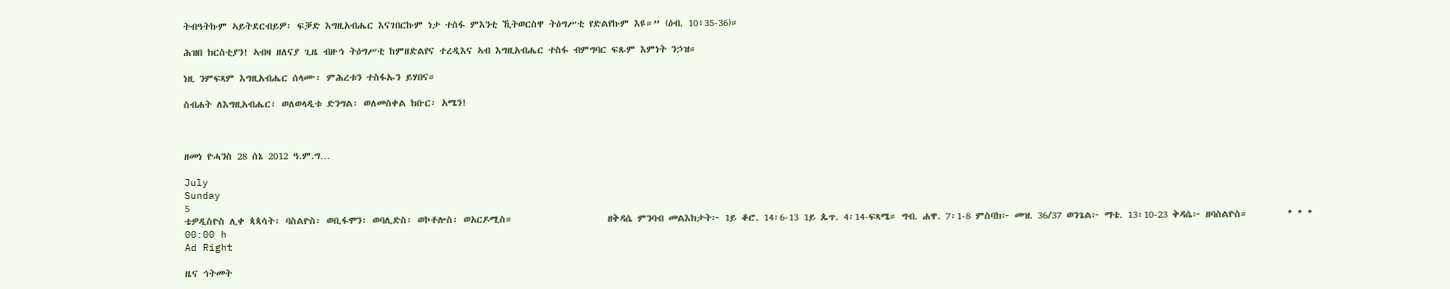ትብዓትኩም ኣይትደርብይዎ፡ ፍቓድ እግዚአብሔር እናገበርኩም ነታ ተስፋ ምእንቲ ኺትወርስዋ ትዕግሥቲ የድልየኩም እዩ።” (ዕብ. 10፥35-36)።

ሕዝበ ክርስቲያን! ኣብዛ ዘለናያ ጊዜ ብዙኅ ትዕግሥቲ ከምዘድልየና ተረዲእና ኣብ እግዚአብሔር ተስፋ ብምግባር ፍጹም እምነት ንኃዝ።

ነዚ ንምፍጻም እግዚአብሔር ሰላሙ፡ ምሕረቱን ተስፋኡን ይሃበና።

ስብሐት ለእግዚአብሔር፡ ወለወላዲቱ ድንግል፡ ወለመስቀል ክቡር፡ አሜን!



ዘመነ ዮሓንስ 28 ሰኔ 2012 ዓ.ም.ግ…

July
Sunday
5
ቴዎዲስዮስ ሊቀ ጳጳሳት፡ ባስልዮስ፡ ወቢፋሞን፡ ወባሊድስ፡ ወኮቶሎስ፡ ወአርዶሚስ።                   ዘቅዳሴ ምንባብ መልእክታት፦ 1ይ ቆሮ. 14፡6-13 1ይ ጴጥ. 4፡14-ፍጻሜ። ግብ. ሐዋ. 7፡1-8 ምስባክ፦ መዝ. 36/37 ወንጌል፦ ማቴ. 13፡10-23 ቅዳሴ፦ ዘባስልዮስ።        * * *
00:00 h
Ad Right

ዜና ኅትመት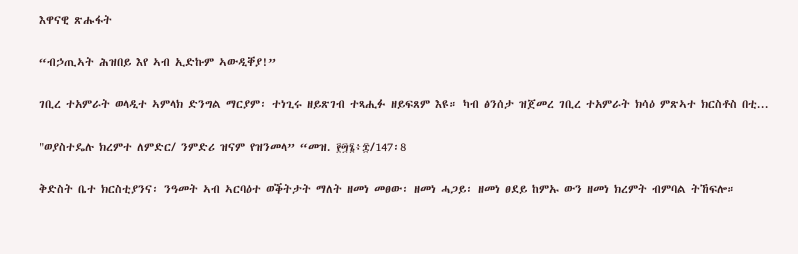እዋናዊ ጽሑፋት

“ብኃጢኣት ሕዝበይ እየ ኣብ ኢድኩም ኣውዲቐያ!”

ገቢረ ተአምራት ወላዲተ ኣምላክ ድንግል ማርያም፡ ተነጊሩ ዘይጽገብ ተጻሒፉ ዘይፍጸም እዩ። ካብ ፅንሰታ ዝጀመረ ገቢረ ተአምራት ክሳዕ ምጽኣተ ክርስቶስ በቲ...

"ወያስተዴሉ ክረምተ ለምድር/ ንምድሪ ዝናም የዝንመላ” “መዝ. ፻፵፮፥፰/147፡8

ቅድስት ቤተ ክርስቲያንና፡ ንዓመት ኣብ ኣርባዕተ ወቕትታት ማለት ዘመነ መፀው፡ ዘመነ ሓጋይ፡ ዘመነ ፀደይ ከምኡ ውን ዘመነ ክረምት ብምባል ትኸፍሎ።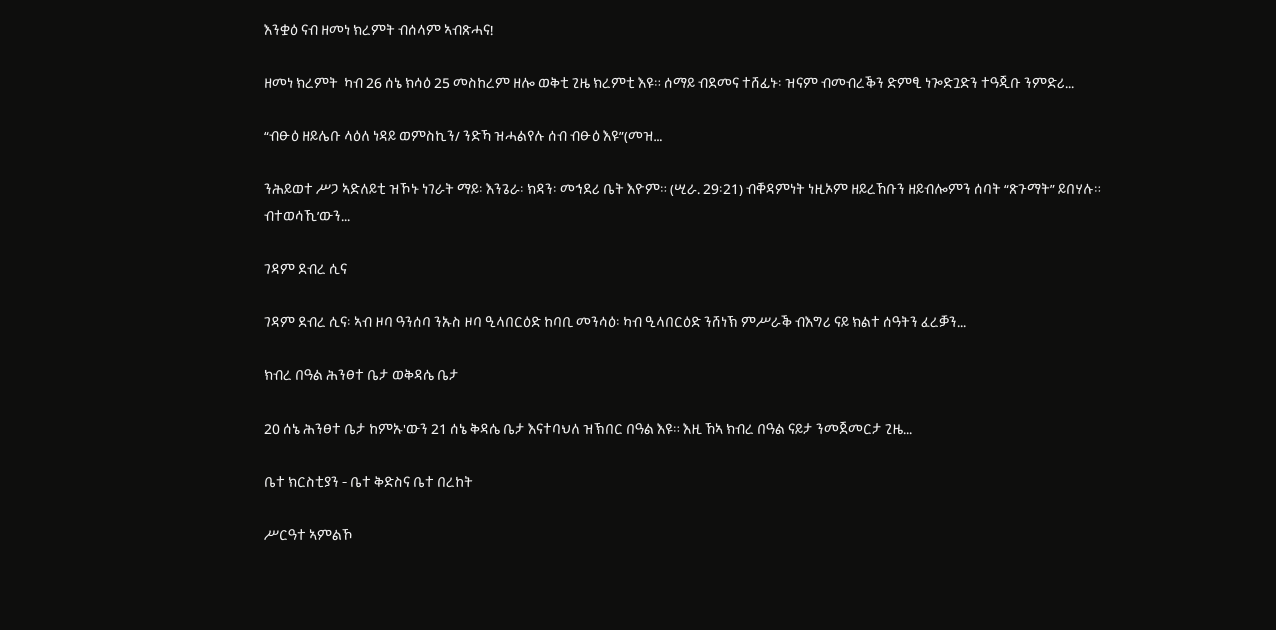እንቋዕ ናብ ዘመነ ክረምት ብሰላም ኣብጽሓና!

ዘመነ ክረምት  ካብ 26 ሰኔ ክሳዕ 25 መስከረም ዘሎ ወቅቲ ጊዜ ክረምቲ እዩ። ሰማይ ብደመና ተሸፊኑ፡ ዝናም ብመብረቕን ድምፂ ነጐድጓድን ተዓጂቡ ንምድሪ...

“ብፁዕ ዘይሌቡ ላዕለ ነዳይ ወምስኪን/ ንድኻ ዝሓልየሉ ሰብ ብፁዕ እዩ”(መዝ…

ንሕይወተ ሥጋ ኣድለይቲ ዝኾኑ ነገራት ማይ፡ እንጌራ፡ ክዳን፡ መኅደሪ ቤት እዮም። (ሢራ. 29፡21) ብቐዳምነት ነዚኦም ዘይረኸቡን ዘይብሎምን ሰባት “ጽጉማት” ይበሃሉ። ብተወሳኺ’ውን...

ገዳም ደብረ ሲና

ገዳም ደብረ ሲና፡ ኣብ ዞባ ዓንሰባ ንኡስ ዞባ ዒላበርዕድ ከባቢ መንሳዕ፡ ካብ ዒላበርዕድ ንሸነኽ ምሥራቕ ብእግሪ ናይ ክልተ ሰዓትን ፈረቓን...

ክብረ በዓል ሕንፀተ ቤታ ወቅዳሴ ቤታ

20 ሰኔ ሕንፀተ ቤታ ከምኡ'ውን 21 ሰኔ ቅዳሴ ቤታ እናተባህለ ዝኽበር በዓል እዩ። እዚ ኸኣ ክብረ በዓል ናይታ ንመጀመርታ ጊዜ...

ቤተ ክርስቲያን - ቤተ ቅድስና ቤተ በረከት

ሥርዓተ ኣምልኾ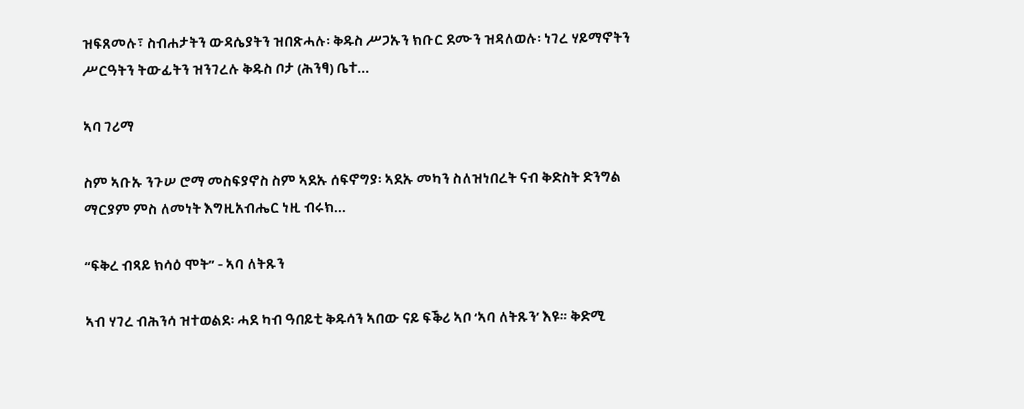ዝፍጸመሉ፣ ስብሐታትን ውዳሴያትን ዝበጽሓሉ፡ ቅዱስ ሥጋኡን ክቡር ደሙን ዝዳለወሉ፡ ነገረ ሃይማኖትን ሥርዓትን ትውፊትን ዝንገረሉ ቅዱስ ቦታ (ሕንፃ) ቤተ...

ኣባ ገሪማ

ስም ኣቡኡ ንጉሠ ሮማ መስፍያኖስ ስም ኣደኡ ሰፍኖግያ፡ ኣደኡ መካን ስለዝነበረት ናብ ቅድስት ድንግል ማርያም ምስ ለመነት እግዚአብሔር ነዚ ብሩክ...

“ፍቅረ ብጻይ ክሳዕ ሞት” - ኣባ ለትጹን

ኣብ ሃገረ ብሕንሳ ዝተወልደ፡ ሓደ ካብ ዓበይቲ ቅዱሳን ኣበው ናይ ፍቕሪ ኣቦ ‘ኣባ ለትጹን’ እዩ። ቅድሚ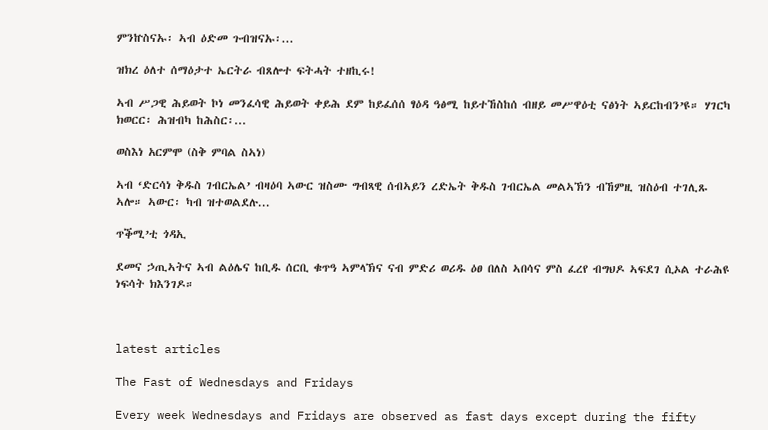ምንኵስናኡ፡ ኣብ ዕድመ ጉብዝናኡ፡...

ዝክረ ዕለተ ሰማዕታተ ኤርትራ ብጸሎተ ፍትሓት ተዘኪሩ!

ኣብ ሥጋዊ ሕይወት ኮነ መንፈሳዊ ሕይወት ቀይሕ ደም ከይፈሰሰ ፃዕዳ ዓፅሚ ከይተኸስከሰ ብዘይ መሥዋዕቲ ናፅነት ኣይርከብን’ዩ። ሃገርካ ክወርር፡ ሕዝብካ ከሕስር፡...

ወስእነ አርምሞ (ስቅ ምባል ስኣነ)

ኣብ ‘ድርሳነ ቅዱስ ገብርኤል’ ብዛዕባ ኣውር ዝስሙ ግብጻዊ ሰብኣይን ረድኤት ቅዱስ ገብርኤል መልኣኽን ብኸምዚ ዝስዕብ ተገሊጹ ኣሎ። ኣውር፡ ካብ ዝተወልደሉ...

ጥቕሚ’ቲ ጎዳኢ

ደመና ኃጢኣትና ኣብ ልዕሌና ከቢዱ ሰርቢ ቁጥዓ ኣምላኽና ናብ ምድሪ ወሪዱ ዕፀ በለስ ኣበሳና ምስ ፈረየ ብግህዶ ኣፍደገ ሲኦል ተራሕዩ ነፍሳት ክእንገዶ።



latest articles

The Fast of Wednesdays and Fridays

Every week Wednesdays and Fridays are observed as fast days except during the fifty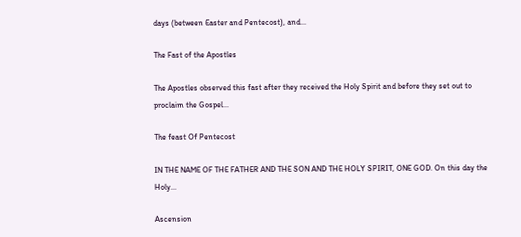days (between Easter and Pentecost), and...

The Fast of the Apostles

The Apostles observed this fast after they received the Holy Spirit and before they set out to proclaim the Gospel...

The feast Of Pentecost

IN THE NAME OF THE FATHER AND THE SON AND THE HOLY SPIRIT, ONE GOD. On this day the Holy...

Ascension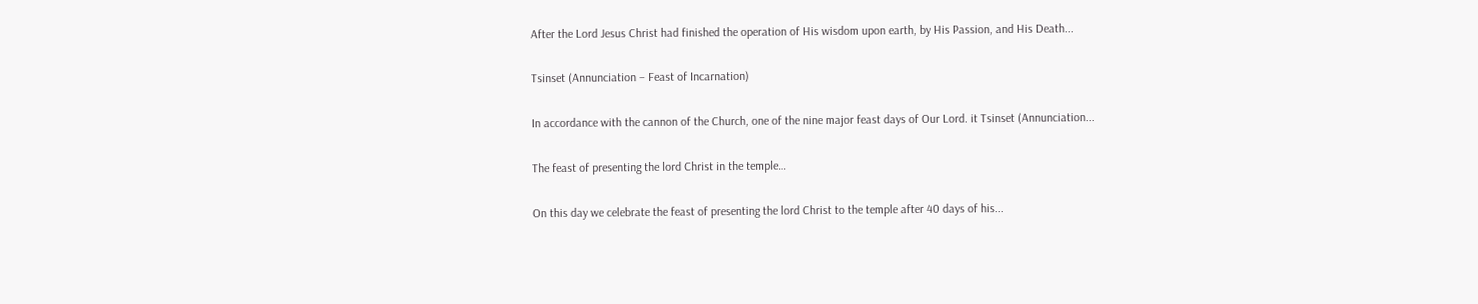After the Lord Jesus Christ had finished the operation of His wisdom upon earth, by His Passion, and His Death...

Tsinset (Annunciation – Feast of Incarnation)

In accordance with the cannon of the Church, one of the nine major feast days of Our Lord. it Tsinset (Annunciation...

The feast of presenting the lord Christ in the temple…

On this day we celebrate the feast of presenting the lord Christ to the temple after 40 days of his...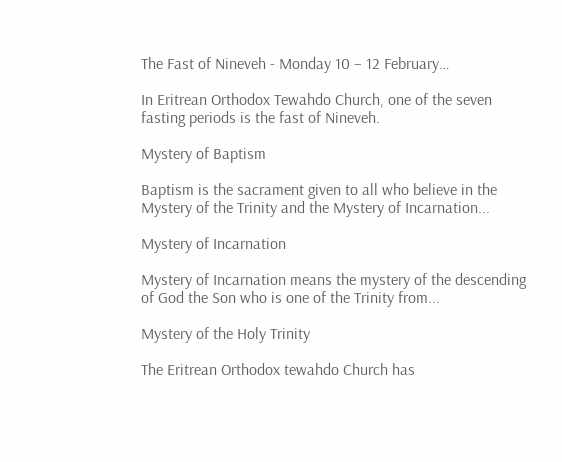The Fast of Nineveh - Monday 10 – 12 February…

In Eritrean Orthodox Tewahdo Church, one of the seven fasting periods is the fast of Nineveh.

Mystery of Baptism

Baptism is the sacrament given to all who believe in the Mystery of the Trinity and the Mystery of Incarnation...

Mystery of Incarnation

Mystery of Incarnation means the mystery of the descending of God the Son who is one of the Trinity from...

Mystery of the Holy Trinity

The Eritrean Orthodox tewahdo Church has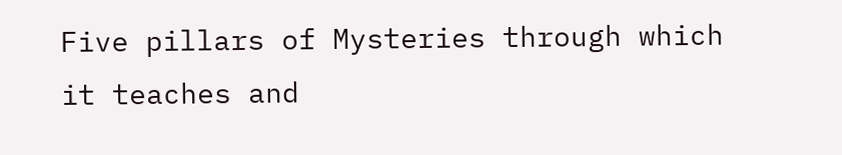Five pillars of Mysteries through which it teaches and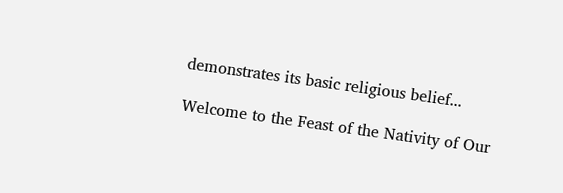demonstrates its basic religious belief...

Welcome to the Feast of the Nativity of Our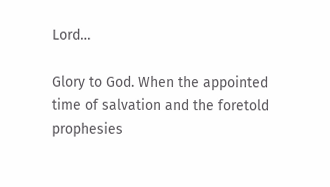Lord…

Glory to God. When the appointed time of salvation and the foretold prophesies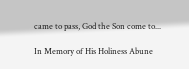came to pass, God the Son come to...

In Memory of His Holiness Abune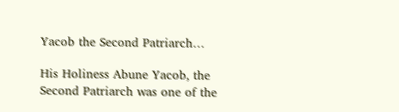Yacob the Second Patriarch…

His Holiness Abune Yacob, the Second Patriarch was one of the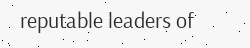reputable leaders of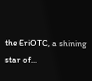the EriOTC, a shining star of...